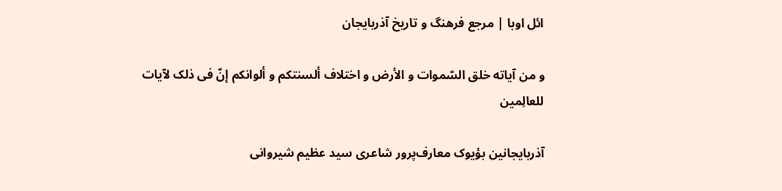ائل اوبا | مرجع فرهنگ و تاریخ آذربایجان

و من آیاته خلق السّموات و الأرض و اختلاف ألسنتکم و ألوانکم إنّ فی ذلک لآیات للعالِمین

آذربایجانین بؤیوک معارف‌پرور شاعری سید عظیم شیروانی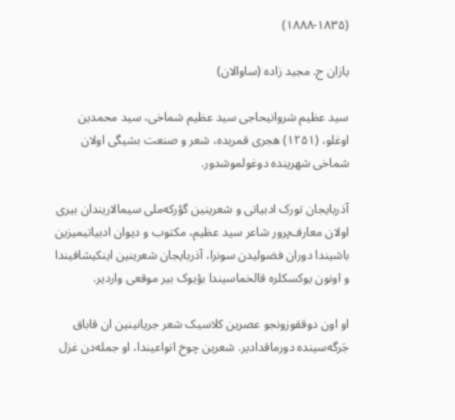(۱۸۸۸-۱۸۳۵)

یازان ح. مجید زاده (ساوالان)

سید عظیم شروانیحاجی سید عظیم شماخی، سید محمدین اوغلو، (۱۲۵۱) هجری قمریده، شعر و صنعت بشیگی اولان شماخی شهرینده دوغولموشدور.

آذربایجان تورک ادبیاتی و شعرینین گؤرکه‌ملی سیمالاریندان بیری اولان معارف‌پرور شاعر سید عظیم، مکتوب و دیوان ادبیاتیمیزین باشیندا دوران فضولیدن سونرا، آذربایجان شعرینین اینکیشافیندا و اونون یوکسکلره قالخماسیندا بؤیوک بیر موقعی واردیر.

او اون دوققوزونجو عصرین کلاسیک شعر جریانینین ان قاباق جَرگه‌سینده دورماقدادیر. شعرین چوخ انواعیندا، او جمله‌دن غزل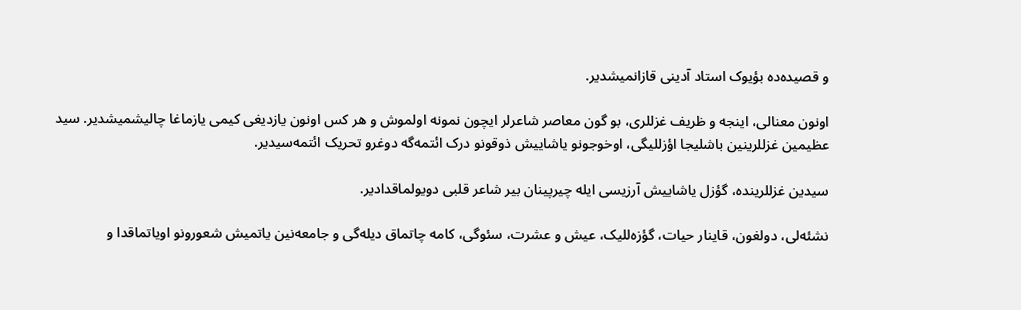و قصیده‌ده بؤیوک استاد آدینی قازانمیشدیر.

اونون معنالی، اینجه و ظریف غزللری، بو گون معاصر شاعرلر ایچون نمونه اولموش و هر کس اونون یازدیغی کیمی یازماغا چالیشمیشدیر. سید عظیمین غزللرینین باشلیجا اؤزللیگی، اوخوجونو یاشاییش ذوقونو درک ائتمه‌گه دوغرو تحریک ائتمه‌سیدیر.

سیدین غزللرینده، گؤزل یاشاییش آرزیسی ایله چیرپینان بیر شاعر قلبی دویولماقدادیر.

نشئه‌لی، دولغون، قاینار حیات، گؤزه‌للیک، عیش و عشرت، سئوگی، کامه چاتماق دیله‌گی و جامعه‌نین یاتمیش شعورونو اویاتماقدا و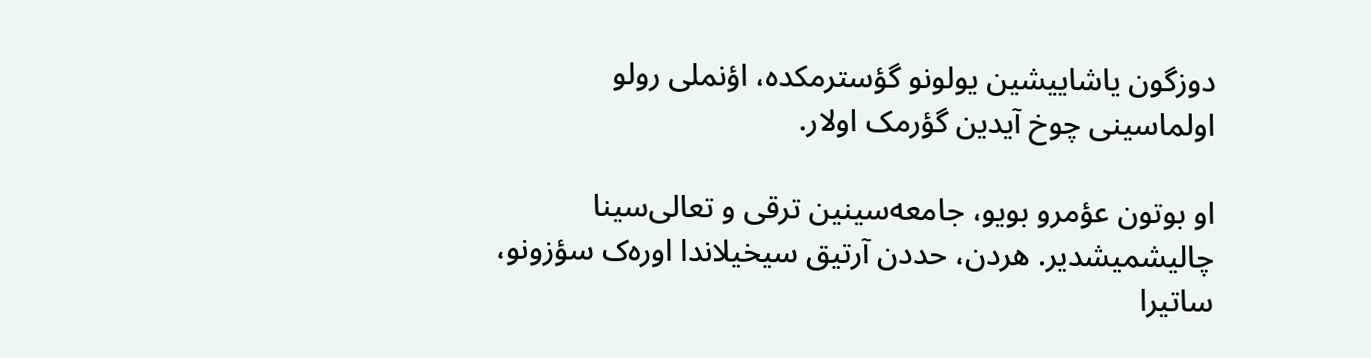دوزگون یاشاییشین یولونو گؤسترمکده، اؤنملی رولو اولماسینی چوخ آیدین گؤرمک اولار.

او بوتون عؤمرو بویو، جامعه‌سینین ترقی و تعالی‌سینا چالیشمیشدیر. هردن، حددن آرتیق سیخیلاندا اوره‌ک سؤزونو، ساتیرا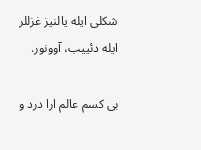شکلی ایله یالنیز غزللر ایله دئییب، آوونور.

بی کسم عالم ارا درد و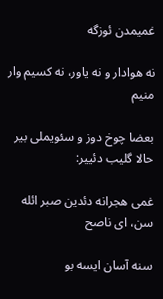غمیمدن ئوزگه

نه هوادار و نه یاور، نه کسیم وار منیم

بعضا چوخ دوز و سئویملی بیر حالا گلیب دئییر:

غمی هجرانه دئدین صبر ائله سن، ای ناصح

سنه آسان ایسه بو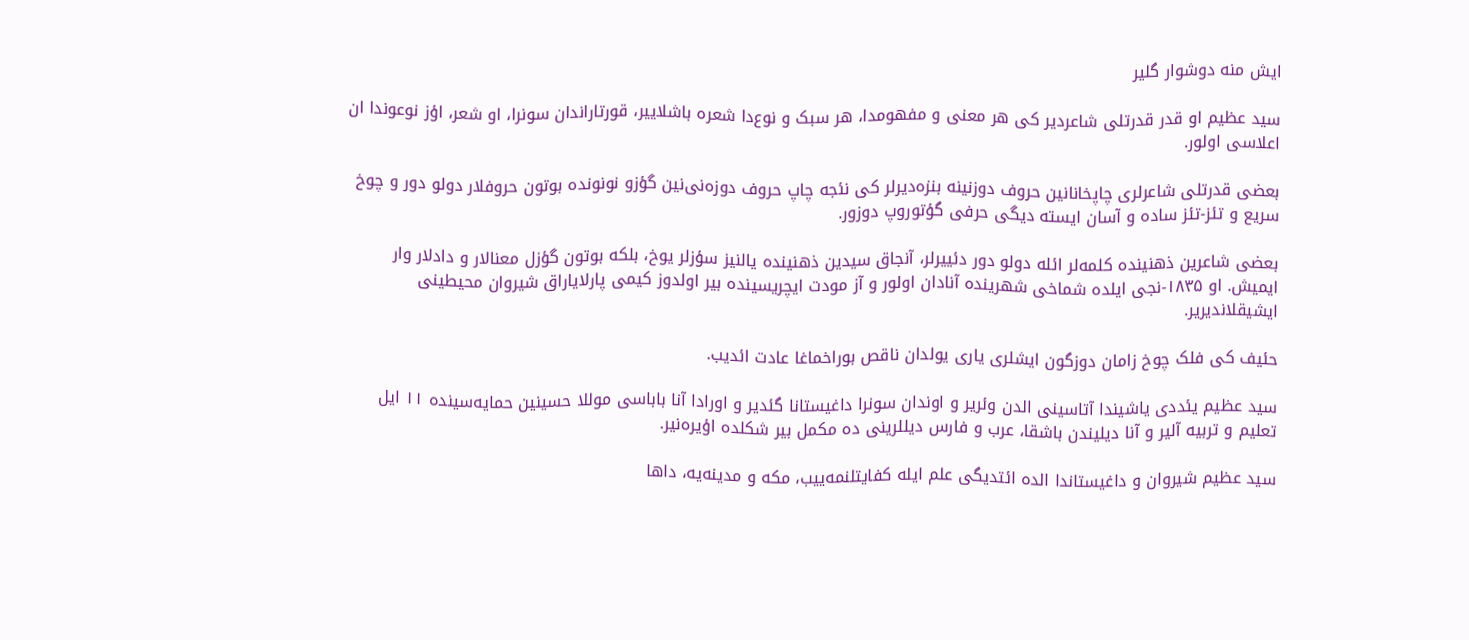ایش منه دوشوار گلیر

سید عظیم او قدر قدرتلی شاعردیر کی هر معنی و مفهومدا، هر سبک و نوع‌دا شعره باشلاییر، قورتاراندان سونرا، او شعر، اؤز نوعوندا ان اعلاسی اولور.

بعضی قدرتلی شاعرلری چاپخانانین حروف دوزنینه بنزه‌دیرلر کی نئجه چاپ حروف دوزه‌نی‌نین گؤزو نونونده بوتون حروفلار دولو دور و چوخ سریع و تئز-تئز ساده و آسان ایسته دیگی حرفی گؤتوروپ دوزور.

بعضی شاعرین ذهنینده کلمه‌لر ائله دولو دور دئییرلر، آنجاق سیدین ذهنینده یالنیز سؤزلر یوخ، بلکه بوتون گؤزل معنالار و دادلار وار ایمیش. او ۱۸۳۵-نجی ایلده شماخی شهرینده آنادان اولور و آز مودت ایچریسینده بیر اولدوز کیمی پارلایاراق شیروان محیطینی ایشیقلاندیریر.

حئیف کی فلک چوخ زامان دوزگون ایشلری یاری یولدان ناقص بوراخماغا عادت ائدیب.

سید عظیم یئددی یاشیندا آتاسینی الدن وئریر و اوندان سونرا داغیستانا گئدیر و اورادا آنا باباسی موللا حسینین حمایه‌سینده ۱۱ ایل تعلیم و تربیه آلیر و آنا دیلیندن باشقا، عرب و فارس دیللرینی ده مکمل بیر شکلده اؤیره‌نیر.

سید عظیم شیروان و داغیستاندا الده ائتدیگی علم ایله کفایتلنمه‌ییب، مکه و مدینه‌یه، داها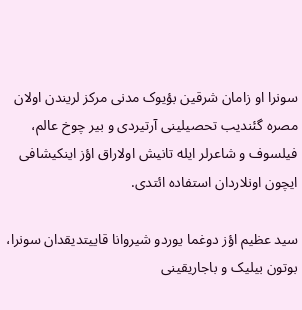سونرا او زامان شرقین بؤیوک مدنی مرکز لریندن اولان مصره گئندیب تحصیلینی آرتیردی و بیر چوخ عالم، فیلسوف و شاعرلر ایله تانیش اولاراق اؤز اینکیشافی ایچون اونلاردان استفاده ائتدی.

سید عظیم اؤز دوغما یوردو شیروانا قاییتدیقدان سونرا، بوتون بیلیک و باجاریقینی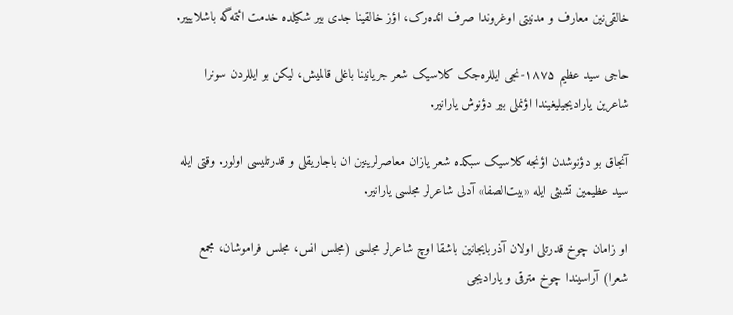خالقی‌نین معارف و مدنیتی اوغروندا صرف ائده‌رک، اؤز خالقینا جدی بیر شکیلده خدمت ائتمه‌گه باشلایییر.

حاجی سید عظیم ۱۸۷۵-نجی ایللره‌جک کلاسیک شعر جریانینا باغلی قالمیش، لیکن بو ایللردن سونرا شاعرین یارادیجیلیغیندا اؤنملی بیر دؤنوش یارانیر.

آنجاق بو دؤنوشدن اؤنجه کلاسیک سبکده شعر یازان معاصرلرینین ان باجاریقلی و قدرتلیسی اولور. وقتی ایله سید عظیمین تشبثی ایله «بیت‌الصفا» آدلی شاعرلر مجلسی یارانیر.

او زامان چوخ قدرتلی اولان آذربایجانین باشقا اوچ شاعرلر مجلسی (مجلس انس، مجلس فراموشان، مجمع شعرا) آراسیندا چوخ مترقی و یارادیجی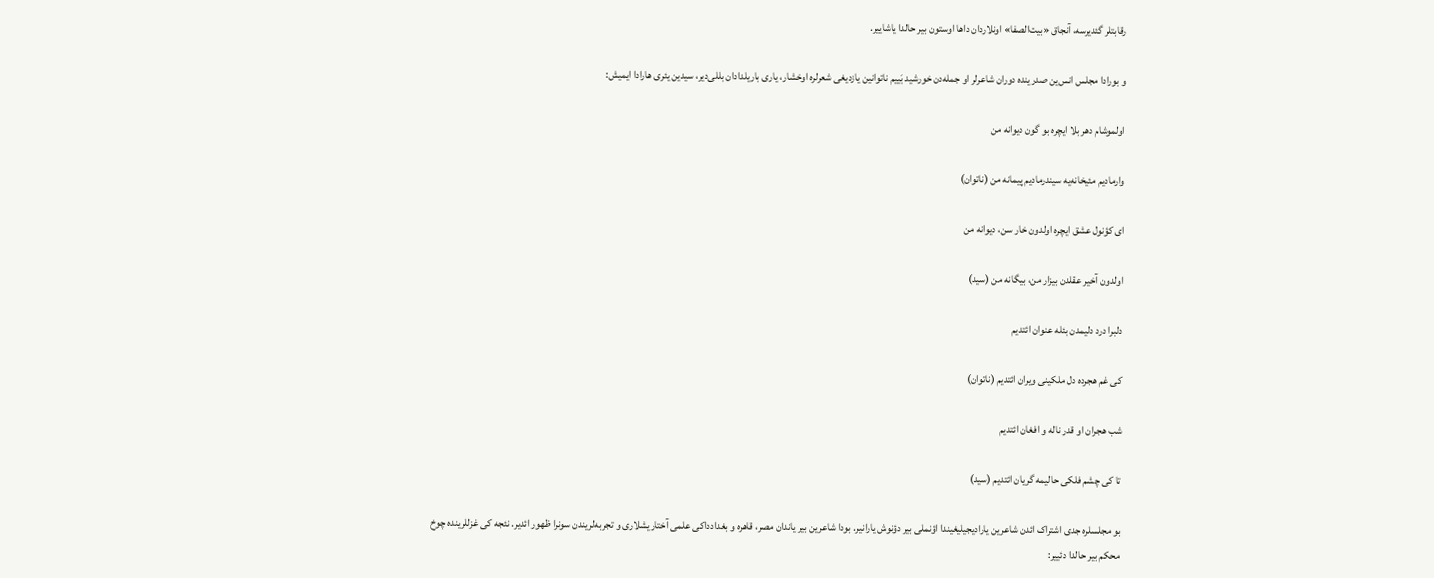رقابتلر گئدیرسه، آنجاق «بیت‌الصفا» اونلاردان داها اوستون بیر حالدا یاشاییر.

و بورادا مجلس انس‌ین صدرینده دوران شاعرلر او جمله‌دن خورشید بَییم ناتوانین یازدیغی شعرلره اوخشار، یاری باریلدادان بللی‌دیر، سیدین یئری هارادا ایمیش:

اولموشام دهر بلا ایچره بو گون دیوانه من

وارمادیم مئیخانه‌یه سیندرمادیم پیمانه من (ناتوان)

ای کؤنول عشق ایچره اولدون خار سن، دیوانه من

اولدون آخیر عقلدن بیزار من، بیگانه من (سید)

دلبرا درد دلیمدن بئله عنوان ائتدیم

کی غم هجرده دل ملکینی ویران ائتدیم (ناتوان)

شب هجران او قدر ناله و افغان ائتدیم

تا کی چشم فلکی حالیمه گریان ائتدیم (سید)

بو مجلسلره جدی اشتراک ائدن شاعرین یارادیجیلیغیندا اؤنملی بیر دؤنوش یارانیر. بودا شاعرین بیر یاندان مصر، قاهره و بغدادداکی علمی آختاریشلاری و تجربه‌لریندن سونرا ظهور ائدیر. نئجه کی غزللرینده چوخ محکم بیر حالدا دئییر: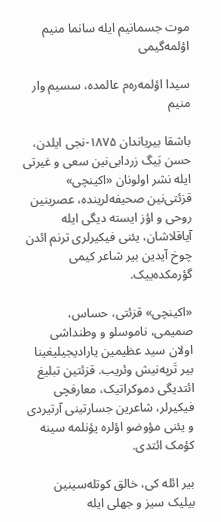موت جسمانیم ایله سانما منیم اؤلمه‌گیمی

سیدا اؤلمه‌ره‌م عالمده، سسیم وار منیم

باشقا بیریاندان ۱۸۷۵-نجی ایلدن، حسن بَیگ زردابی‌نین سعی و غیرتی ایله نشر اولونان «اکینچی» قزئتی‌نین صحیفه‌لرینده، عصرینین روحی و اؤز ایسته دیگی ایله آیاقلاشان، یئنی فیکیرلری ترنم ائدن چوخ آیدین بیر شاعر کیمی گؤرمکده‌ییک.

«اکینچی» قزئتی، حساس، صمیمی، ناموسلو و وطنداشی اولان سید عظیمین یارادیجیلیغینا بیر تَرپه‌نیش وئریب. قزئتین تبلیغ ائتدیگی دموکراتیک، معارفچی فیکیرلر، شاعرین جسارتینی آرتیردی و یئنی مؤوضو اؤلره یؤنلمه سینه کؤمک ائتدی.

بیر ائله کی، خالق کوتله‌سینین بیلیک سیز و جهلی ایله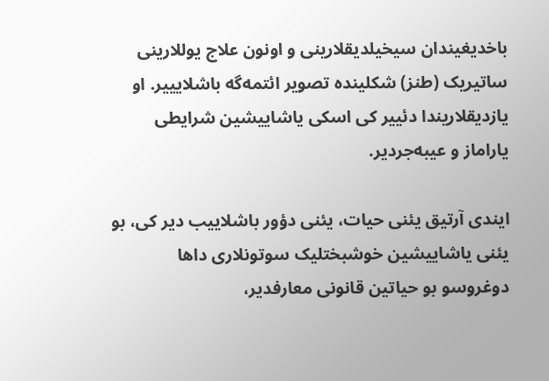باخدیغیندان سیخیلدیقلارینی و اونون علاج یوللارینی ساتیریک (طنز) شکلینده تصویر ائتمه‌گه باشلایییر. او یازدیقلاریندا دئییر کی اسکی یاشاییشین شرایطی یاراماز و عیبه‌جردیر.

ایندی آرتیق یئنی حیات، یئنی دؤور باشلاییب دیر کی، بو یئنی یاشاییشین خوشبختلیک سوتونلاری داها دوغروسو بو حیاتین قانونی معارفدیر،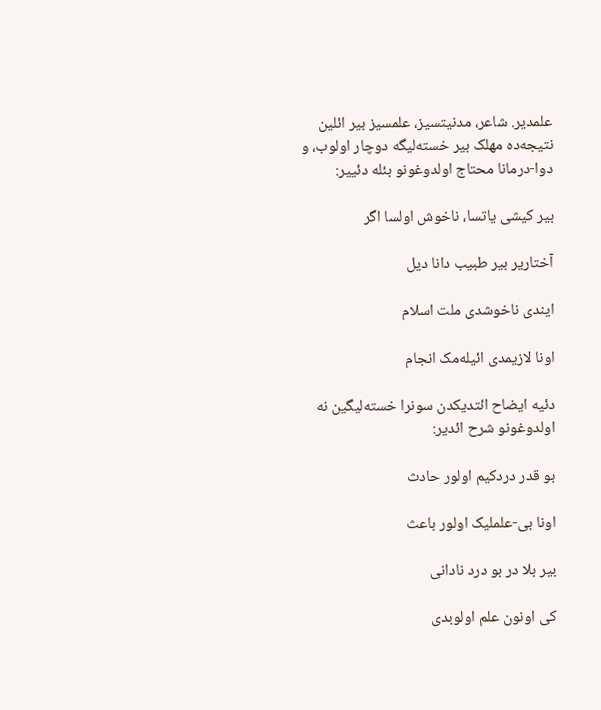علمدیر. شاعر، مدنیتسیز، علمسیز بیر ائلین نتیجه‌ده مهلک بیر خسته‌لیگه دوچار اولوب، و دوا-درمانا محتاج اولدوغونو بئله دئییر:

بیر کیشی یاتسا، ناخوش اولسا اگر

آختاریر بیر طبیب دانا دیل

ایندی ناخوشدی ملت اسلام

اونا لازیمدی ائیله‌مک انجام

دئیه ایضاح ائتدیکدن سونرا خسته‌لیگین نه اولدوغونو شرح ائدیر:

بو قدر دردکیم اولور حادث

اونا بی-علملیک اولور باعث

بیر بلا در بو درد نادانی

کی اونون علم اولوبدی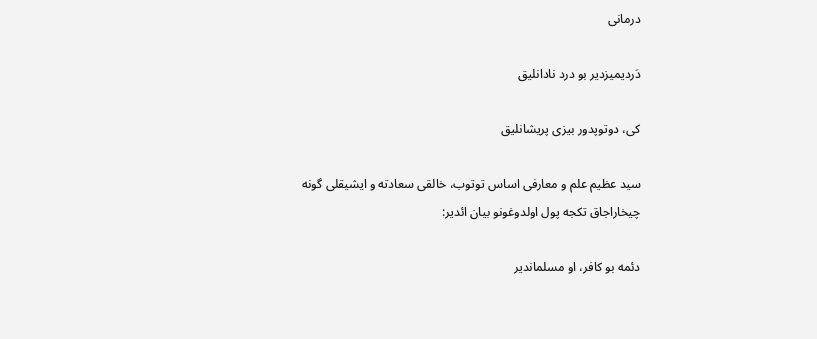درمانی

دَردیمیزدیر بو درد نادانلیق

کی، دوتوپدور بیزی پریشانلیق

سید عظیم علم و معارفی اساس توتوب، خالقی سعادته و ایشیقلی گونه چیخاراجاق تکجه پول اولدوغونو بیان ائدیر:

دئمه بو کافر، او مسلماندیر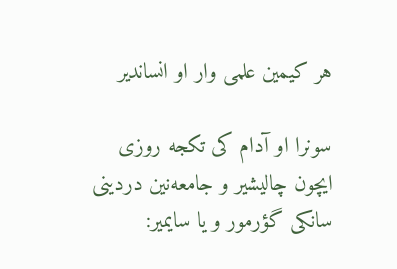هر کیمین علمی وار او انساندیر

سونرا او آدام کی تکجه روزی ایچون چالیشیر و جامعه‌نین دردینی سانکی گؤرمور و یا سایمیر: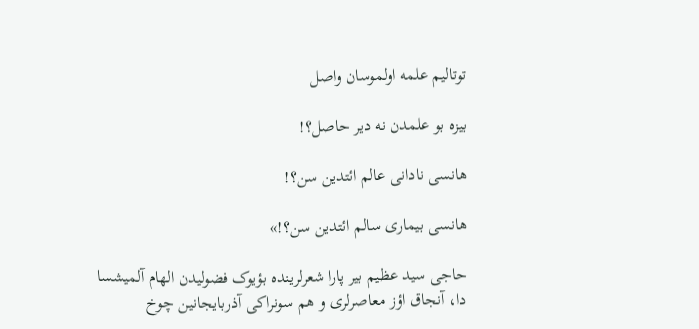توتالیم علمه اولموسان واصل

بیزه بو علمدن نه دیر حاصل؟!

هانسی نادانی عالم ائتدین سن؟!

هانسی بیماری سالم ائتدین سن؟!»

حاجی سید عظیم بیر پارا شعرلرینده بؤیوک فضولیدن الهام آلمیشسا دا، آنجاق اؤز معاصرلری و هم سونراکی آذربایجانین چوخ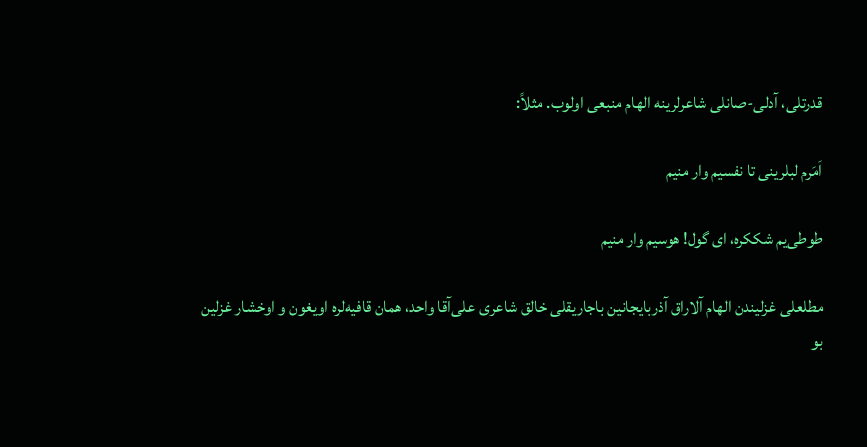قدرتلی، آدلی-صانلی شاعرلرینه الهام منبعی اولوب. مثلاً:

اَمَرم لبلرینی تا نفسیم وار منیم

طوطی‌یم شککره، ای گول! هوسیم وار منیم

مطلعلی غزلیندن الهام آلاراق آذربایجانین باجاریقلی خالق شاعری علی‌آقا واحد، همان قافیه‌لره اویغون و اوخشار غزلین بو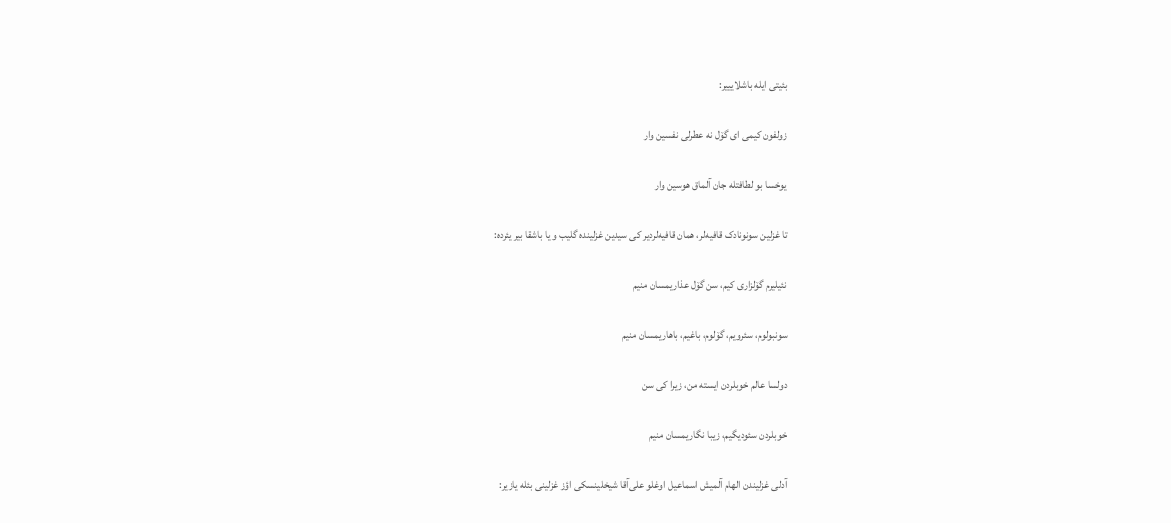بئیتی ایله باشلایییر:

زولفون کیمی ای گۆل نه عطرلی نفسین وار

یوخسا بو لطافتله جان آلماق هوسین وار

تا غزلین سونونادک قافیه‌لر، همان قافیه‌لردیر کی سیدین غزلینده گلیب و یا باشقا بیر یئرده:

نئیلیرم گۆلزاری کیم، سن گۆل عذاریمسان منیم

سونبولوم، سئرویم، گۆلوم، باغیم، باهاریمسان منیم

دولسا عالم خوبلردن ایسته من، زیرا کی سن

خوبلردن سئودیگیم، زیبا نگاریمسان منیم

آدلی غزلیندن الهام آلمیش اسماعیل اوغلو علی‌آقا شیخلینسکی اؤز غزلینی بئله یازیر: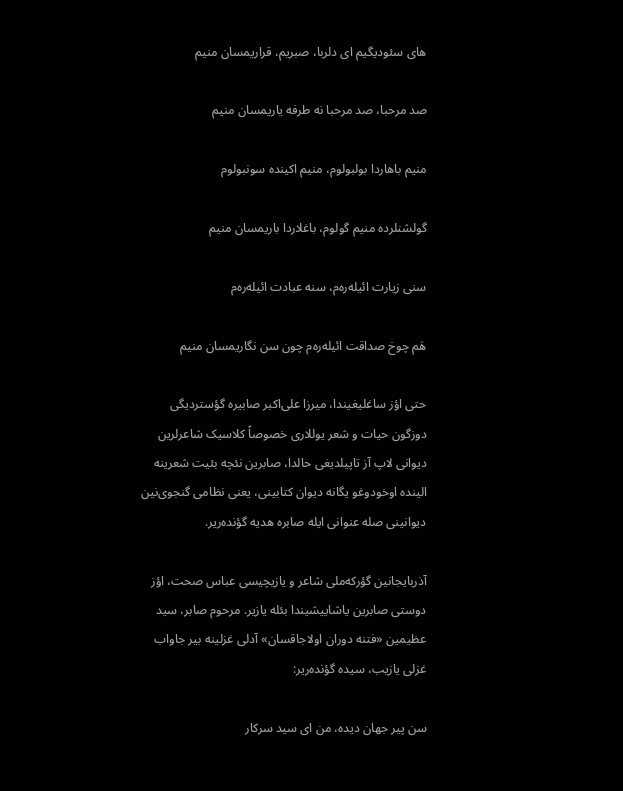های سئودیگیم ای دلربا، صبریم، قراریمسان منیم

صد مرحبا، صد مرحبا نه طرفه یاریمسان منیم

منیم باهاردا بولبولوم، منیم اکینده سونبولوم

گولشنلرده منیم گولوم، باغلاردا باریمسان منیم

سنی زیارت ائیله‌ره‌م، سنه عبادت ائیله‌ره‌م

هَم چوخ صداقت ائیله‌ره‌م چون سن نگاریمسان منیم

حتی اؤز ساغلیغیندا، میرزا علی‌اکبر صابیره گؤستردیگی دوزگون حیات و شعر یوللاری خصوصاً کلاسیک شاعرلرین دیوانی لاپ آز تاپیلدیغی حالدا، صابرین نئچه بئیت شعرینه الینده اوخودوغو یگانه دیوان کتابینی، یعنی نظامی گنجوی‌نین دیوانینی صله عنوانی ایله صابره هدیه گؤنده‌ریر.

آذربایجانین گؤرکه‌ملی شاعر و یازیچیسی عباس صحت، اؤز دوستی صابرین یاشاییشیندا بئله یازیر. مرحوم صابر، سید عظیمین «فتنه دوران اولاجاقسان» آدلی غزلینه بیر جاواب غزلی یازیب، سیده گؤنده‌ریر:

سن پیر جهان دیده، من ای سید سرکار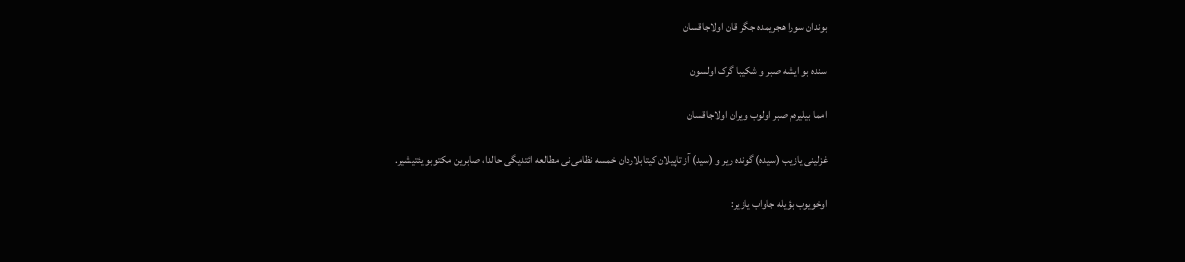بوندان سورا هجریمده جگر قان اولاجاقسان

سنده بو ایشه صبر و شکیبا گرک اولسون

امما بیلیره‌م صبر اولوب ویران اولاجاقسان

غزلینی یازیب (سیده) گونده ریر و (سید) آز تاپیلان کیتابلاردان خمسه نظامی‌نی مطالعه ائتدیگی حالدا، صابرین مکتوبو یئتیشیر.

اوخویوب بؤیله جاواب یازیر: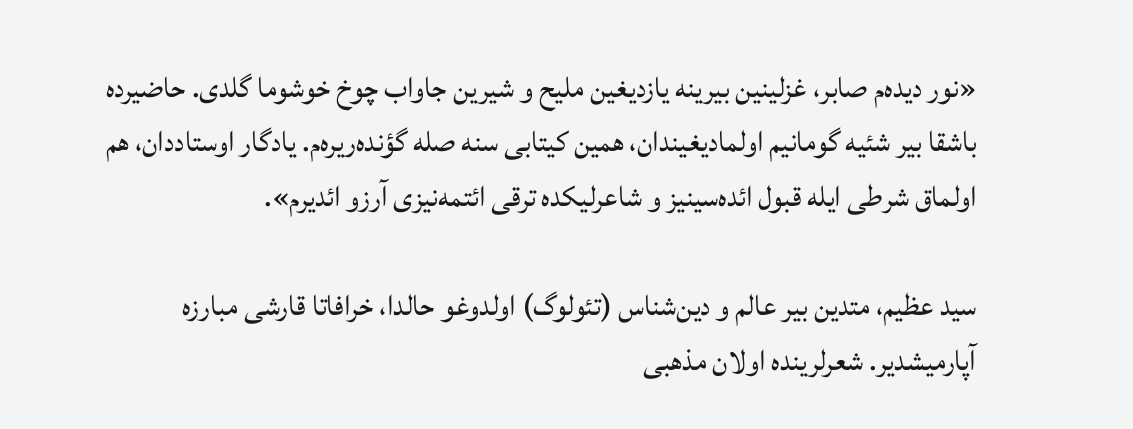«نور دیده‌م صابر، غزلینین بیرینه یازدیغین ملیح و شیرین جاواب چوخ خوشوما گلدی. حاضیرده باشقا بیر شئیه گومانیم اولمادیغیندان، همین کیتابی سنه صله گؤنده‌ریره‌م. یادگار اوستاددان، هم اولماق شرطی ایله قبول ائده‌سینیز و شاعرلیکده ترقی ائتمه‌نیزی آرزو ائدیرم».

سید عظیم، متدین بیر عالم و دین‌شناس (تئولوگ) اولدوغو حالدا، خرافاتا قارشی مبارزه آپارمیشدیر. شعرلرینده اولان مذهبی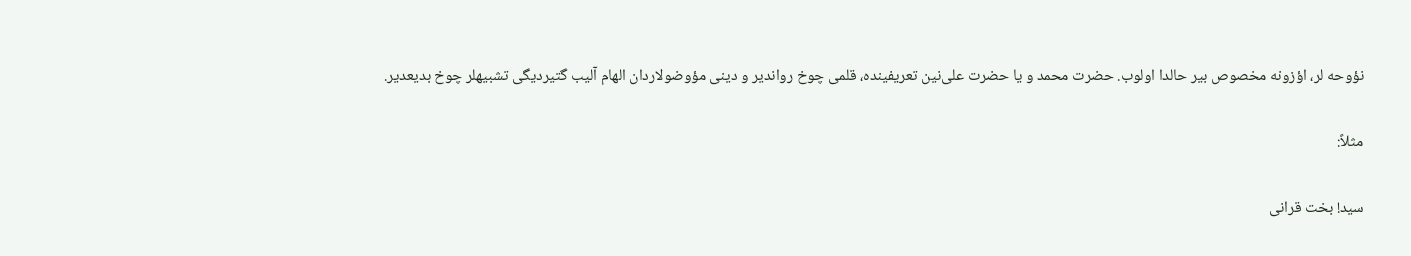نؤوحه لر، اؤزونه مخصوص بیر حالدا اولوب. حضرت محمد و یا حضرت علی‌نین تعریفینده، قلمی چوخ رواندیر و دینی مؤوضولاردان الهام آلیب گتیردیگی تشبیهلر چوخ بدیعدیر.

مثلاً:

سید! بخت قرانی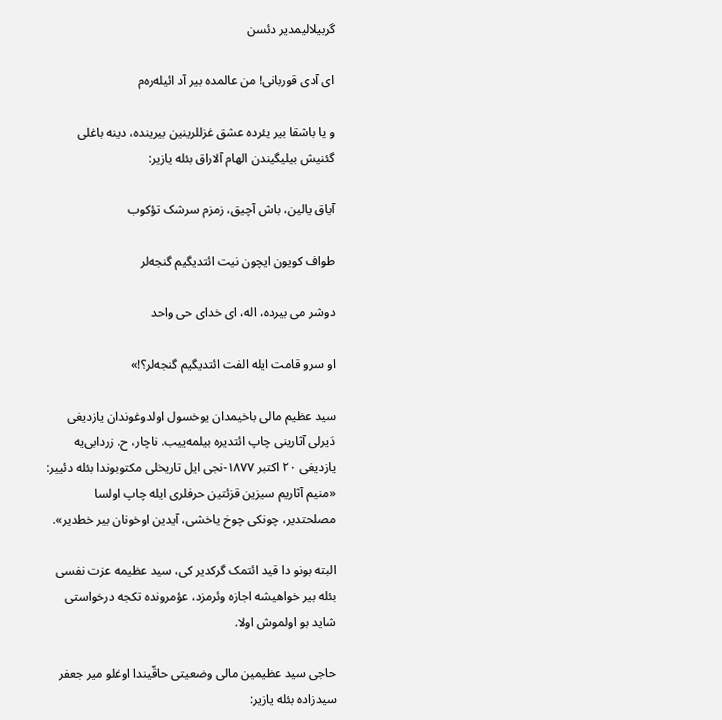گربیلالیمدیر دئسن

ای آدی قوربانی! من عالمده بیر آد ائیله‌ره‌م

و یا باشقا بیر یئرده عشق غزللرینین بیرینده، دینه باغلی گئنیش بیلیگیندن الهام آلاراق بئله یازیر:

آیاق یالین، باش آچیق، زمزم سرشک تؤکوب

طواف کویون ایچون نیت ائتدیگیم گنجه‌لر

دوشر می بیرده، اله، ای خدای حی واحد

او سرو قامت ایله الفت ائتدیگیم گنجه‌لر؟!»

سید عظیم مالی باخیمدان یوخسول اولدوغوندان یازدیغی دَیرلی آثارینی چاپ ائتدیره بیلمه‌ییب. ناچار، ح. زردابی‌یه یازدیغی ۲۰ اکتبر ۱۸۷۷-نجی ایل تاریخلی مکتوبوندا بئله دئییر: «منیم آثاریم سیزین قزئتین حرفلری ایله چاپ اولسا مصلحتدیر، چونکی چوخ یاخشی، آیدین اوخونان بیر خطدیر».

البته بونو دا قید ائتمک گرکدیر کی، سید عظیمه عزت نفسی بئله بیر خواهیشه اجازه وئرمزد، عؤمرونده تکجه درخواستی شاید بو اولموش اولا.

حاجی سید عظیمین مالی وضعیتی حاقّیندا اوغلو میر جعفر سیدزاده بئله یازیر: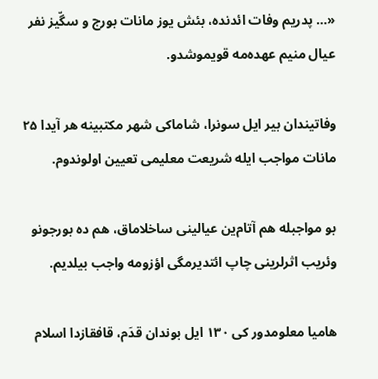«… پدریم وفات ائدنده، بئش یوز مانات بورج و سگّیز نفر عیال منیم عهده‌مه قویموشدو.

وفاتیندان بیر ایل سونرا، شاماکی شهر مکتبینه هر آیدا ۲۵ مانات مواجب ایله شریعت معلیمی تعیین اولوندوم.

بو مواجبله هم آتام‌ین عیالینی ساخلاماق، هم ده بورجونو وئریب اثرلرینی چاپ ائتدیرمگی اؤزومه واجب بیلدیم.

هامیا معلومدور کی ۱۳۰ ایل بوندان قدَم، قافقازدا اسلام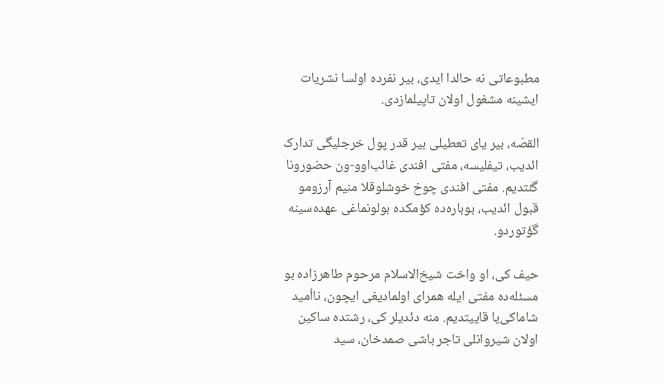مطبوعاتی نه حالدا ایدی، بیر نفرده اولسا نشریات ایشینه مشغول اولان تاپیلمازدی.

القصّه، بیر یای تعطیلی بیر قدر پول خرجلیگی تدارک ائدیب، تیفلیسه، مفتی افندی غائب‌اوو-ون حضورونا گئتدیم. مفتی افندی چوخ خوشلوقلا منیم آرزومو قبول ائدیب، بوباره‌ده کؤمکده بولونماغی عهده‌سینه گؤتوردو.

حیف کی، او واخت شیخ‌الاسلام مرحوم طاهرزاده بو مسئله‌ده مفتی ایله همرای اولمادیغی ایچون، نااُمید شاماکی‌یا قاییتدیم. منه دئدیلر کی، رشتده ساکین اولان شیروانلی تاجر باشی صمدخان، سید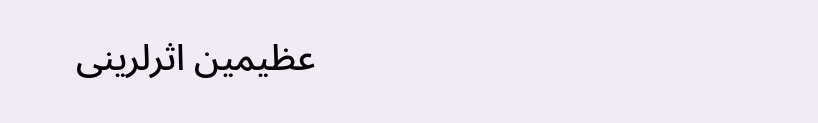عظیمین اثرلرینی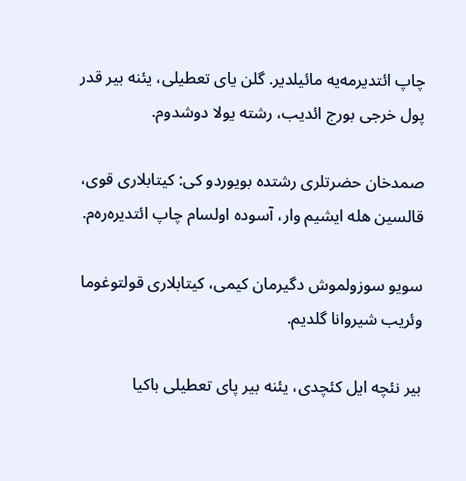چاپ ائتدیرمه‌یه مائیلدیر. گلن یای تعطیلی، یئنه بیر قدر پول خرجی بورج ائدیب، رشته یولا دوشدوم.

صمدخان حضرتلری رشتده بویوردو کی: کیتابلاری قوی، قالسین هله ایشیم وار، آسوده اولسام چاپ ائتدیره‌ره‌م.

سویو سوزولموش دگیرمان کیمی، کیتابلاری قولتوغوما وئریب شیروانا گلدیم.

بیر نئچه ایل کئچدی، یئنه بیر پای تعطیلی باکیا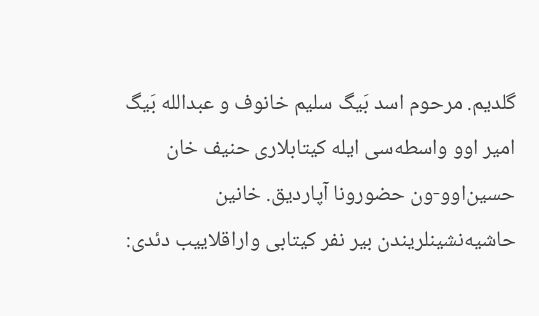گلدیم. مرحوم اسد بَیگ سلیم خانوف و عبدالله بَیگ امیر اوو واسطه‌سی ایله کیتابلاری حنیف خان حسین‌اوو-ون حضورونا آپاردیق. خانین حاشیه‌نشینلریندن بیر نفر کیتابی واراقلاییب دئدی: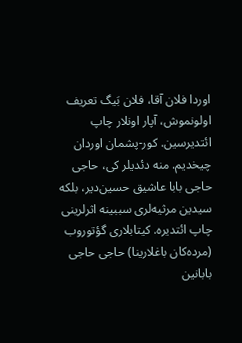اوردا فلان آقا، فلان بَیگ تعریف اولونموش، آپار اونلار چاپ ائتدیرسین. کور-پشمان اوردان چیخدیم. منه دئدیلر کی، حاجی حاجی بابا عاشیق حسین‌دیر، بلکه سیدین مرثیه‌لری سببینه اثرلرینی چاپ ائتدیره. کیتابلاری گؤتوروب (مرده‌کان باغلارینا) حاجی حاجی بابانین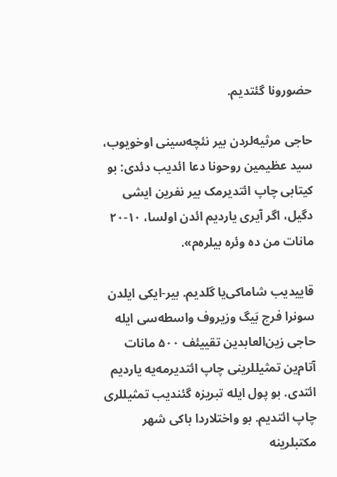حضورونا گئتدیم.

حاجی مرثیه‌لردن بیر نئچه‌سینی اوخویوب، سید عظیمین روحونا دعا ائدیب دئدی: بو کیتابی چاپ ائتدیرمک بیر نفرین ایشی دگیل، اگر آیری یاردیم ائدن اولسا، ۱۰-۲۰ مانات من ده وئره بیلره‌م».

قاییدیب شاماکی‌یا گلدیم. بیر-ایکی ایلدن سونرا فرج بَیگ وزیروف واسطه‌سی ایله حاجی زین‌العابدین تقییئف ۵۰۰ مانات آتام‌ین تمثیللرینی چاپ ائتدیرمه‌یه یاردیم ائتدی. بو پول ایله تبریزه گئندیب تمثیللری چاپ ائتدیم. بو واختلاردا باکی شهر مکتبلرینه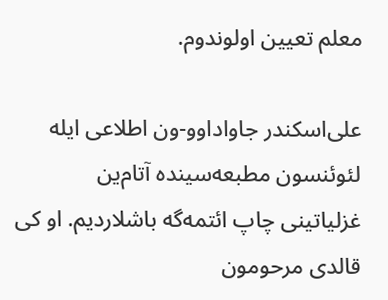معلم تعیین اولوندوم.

علی‌اسکندر جاواداوو-ون اطلاعی ایله لئوئنسون مطبعه‌سینده آتام‌ین غزلیاتینی چاپ ائتمه‌گه باشلاردیم. او کی قالدی مرحومون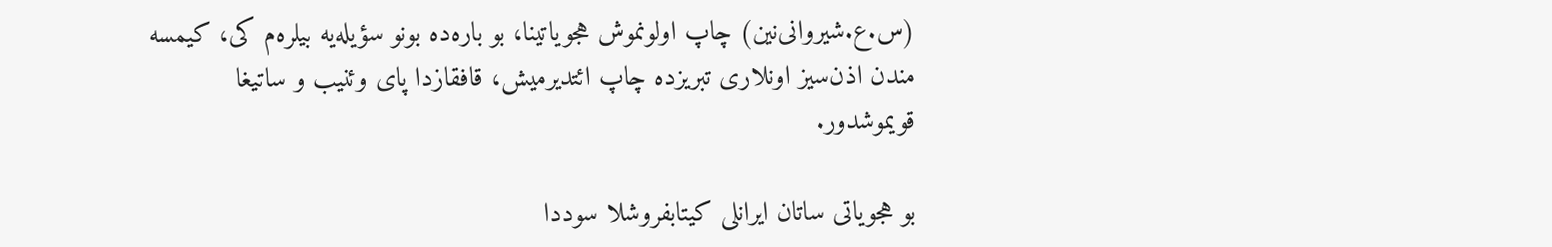(س.ع.شیروانی‌نین) چاپ اولونموش هجویاتینا، بو باره‌ده بونو سؤیله‌یه بیلره‌م کی، کیمسه مندن اذن‌سیز اونلاری تبریزده چاپ ائتدیرمیش، قافقازدا پای وئنیب و ساتیغا قویموشدور.

بو هجویاتی ساتان ایرانلی کیتابفروشلا سوددا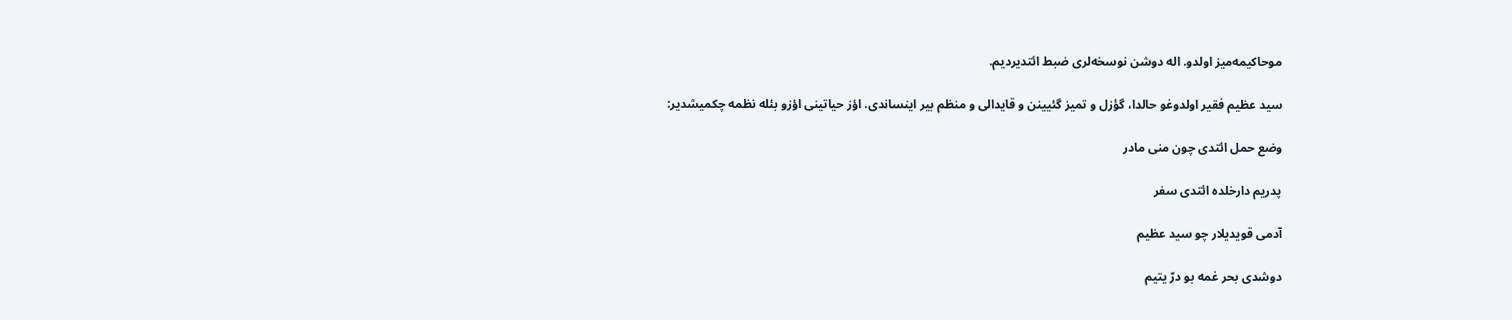موحاکیمه‌میز اولدو. اله دوشن نوسخه‌لری ضبط ائتدیردیم.

سید عظیم فقیر اولدوغو حالدا، گؤزل و تمیز گئیینن و قایدالی و منظم بیر اینساندی. اؤز حیاتینی اؤزو بئله نظمه چکمیشدیر:

وضع حمل ائتدی چون منی مادر

پدریم دارخلده ائتدی سفر

آدمی قویدیلار چو سید عظیم

دوشدی بحر غمه بو درّ یتیم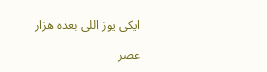ایکی یوز اللی بعده هزار

عصر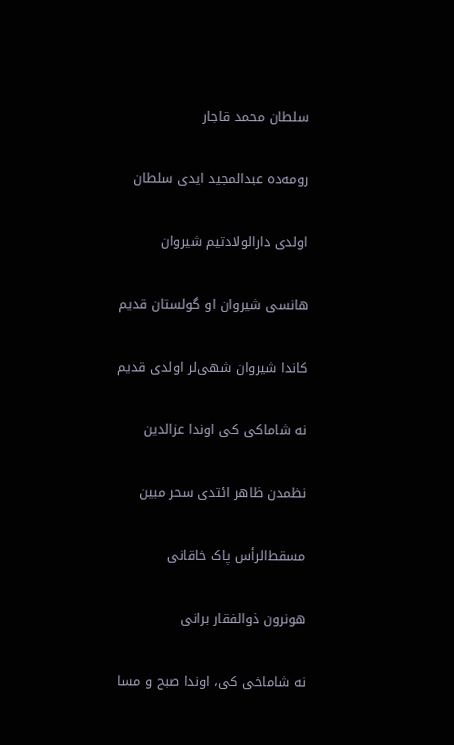سلطان محمد قاجار

رومه‌ده عبدالمجید ایدی سلطان

اولدی دارالولادتیم شیروان

هانسی شیروان او گولستان قدیم

کاندا شیروان شهی‌لر اولدی قدیم

نه شاماکی کی اوندا عزالدین

نظمدن ظاهر ائتدی سحر مبین

مسقط‌الرأس پاک خاقانی

هونرون ذوالفقار برانی

نه شاماخی کی، اوندا صبح و مسا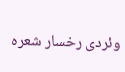وئردی رخسار شعره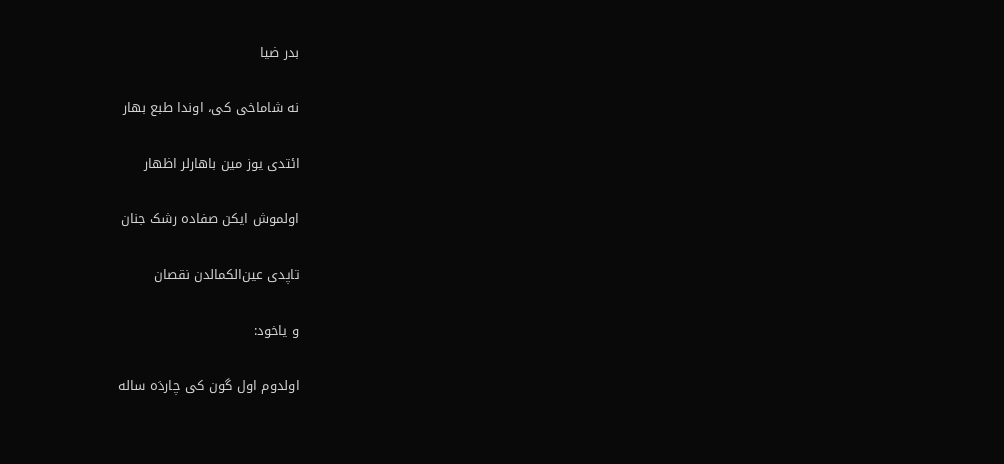بدر ضیا

نه شاماخی کی، اوندا طبع بهار

ائتدی یوز مین باهارلر اظهار

اولموش ایکن صفاده رشک جنان

تاپدی عین‌الکمالدن نقصان

و یاخود:

اولدوم اول گون کی چاردَه ساله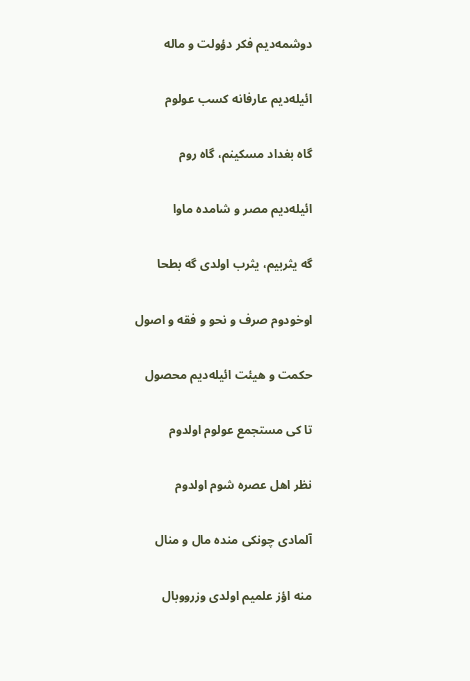دوشمه‌دیم فکر دؤولت و ماله

ائیله‌دیم عارفانه کسب عولوم

گاه بغداد مسکینم، گاه روم

ائیله‌دیم مصر و شامده ماوا

گه یثربیم، یثرب اولدی گه بطحا

اوخودوم صرف و نحو و فقه و اصول

حکمت و هیئت ائیله‌دیم محصول

تا کی مستجمع عولوم اولدوم

نظر اهل عصره شوم اولدوم

آلمادی چونکی منده مال و منال

منه اؤز علمیم اولدی وزرووبال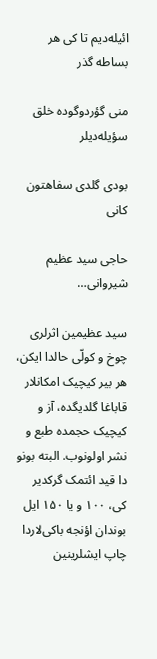ائیله‌دیم تا کی هر بساطه گذر

منی گؤردوگوده خلق سؤیله‌دیلر

بودی گلدی سفاهتون کانی

حاجی سید عظیم شیروانی…

سید عظیمین اثرلری چوخ و کولّی حالدا ایکن، هر بیر کیچیک امکانلار قاباغا گلدیگده، آز و کیچیک حجمده طبع و نشر اولونوب. البته بونو دا قید ائتمک گرکدیر کی، ۱۰۰ و یا ۱۵۰ ایل بوندان اؤنجه باکی‌لاردا چاپ ایشلرینین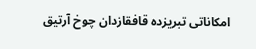امکاناتی تبریزده قافقازدان چوخ آرتیق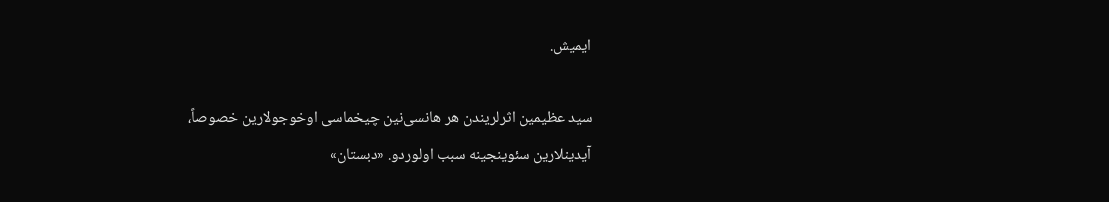ایمیش.

سید عظیمین اثرلریندن هر هانسی‌نین چیخماسی اوخوجولارین خصوصاً، آیدینلارین سئوینجینه سبب اولوردو. «دبستان»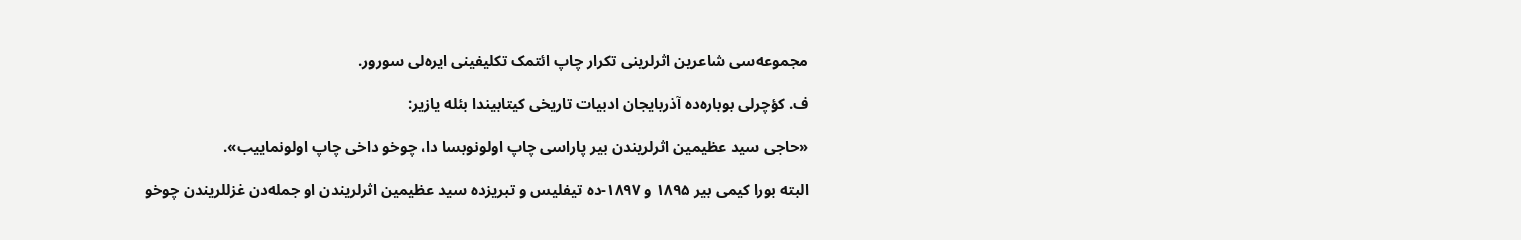مجموعه‌سی شاعرین اثرلرینی تکرار چاپ ائتمک تکلیفینی ایره‌لی سورور.

ف. کؤچرلی بوباره‌ده آذربایجان ادبیات تاریخی کیتابیندا بئله یازیر:

«حاجی سید عظیمین اثرلریندن بیر پاراسی چاپ اولونوبسا دا، چوخو داخی چاپ اولونماییب».

البته بورا کیمی بیر ۱۸۹۵ و ۱۸۹۷-ده تیفلیس و تبریزده سید عظیمین اثرلریندن او جمله‌دن غزللریندن چوخو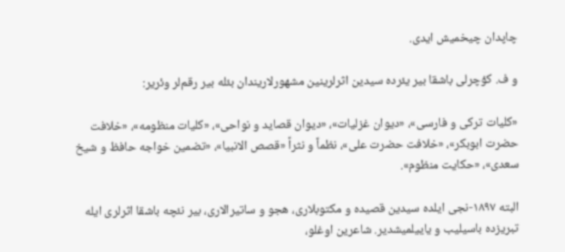چاپدان چیخمیش ایدی.

و ف. کؤچرلی باشقا بیر یئرده سیدین اثرلرینین مشهورلاریندان بئله بیر رقم‌لر وئریر:

«کلیات ترکی و فارسی»، «دیوان غزلیات»، «دیوان قصاید و نواحی»، «کلیات منظومه»، «خلافت حضرت ابوبکر»، «خلافت حضرت علی»، نظماً و نثراً «قصص الانبیا»، «تضمین خواجه حافظ و شیخ سعدی»، «حکایت منظوم».

البته ۱۸۹۷-نجی ایلده سیدین قصیده و مکتوبلاری، هجو و ساتیرالاری، بیر نئچه باشقا اثرلری ایله تبریزده باسیلیب و یاییلمیشدیر. شاعرین اوغلو،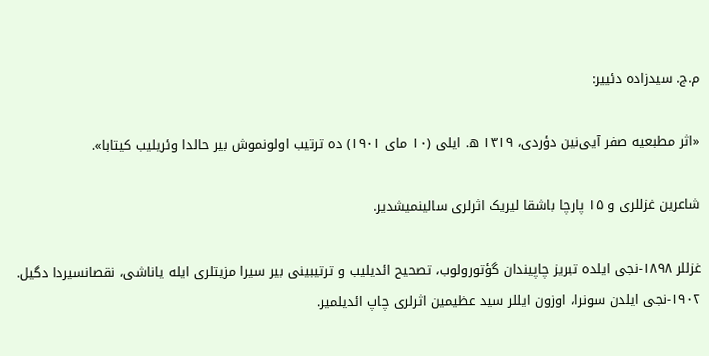م.ج. سیدزاده دئییر:

«اثر مطبعیه صفر آیی‌نین دؤردی، ۱۳۱۹ ه. ایلی (۱۰ مای ۱۹۰۱) ده ترتیب اولونموش بیر حالدا وئریلیب کیتابا».

شاعرین غزللری و ۱۵ پارچا باشقا لیریک اثرلری سالینمیشدیر.

غزللر ۱۸۹۸-نجی ایلده تبریز چاپیندان گؤتورولوب، تصحیح ائدیلیب و ترتیبینی بیر سیرا مزیتلری ایله یاناشی، نقصانسیردا دگیل. ۱۹۰۲-نجی ایلدن سونرا، اوزون ایللر سید عظیمین اثرلری چاپ ائدیلمیر.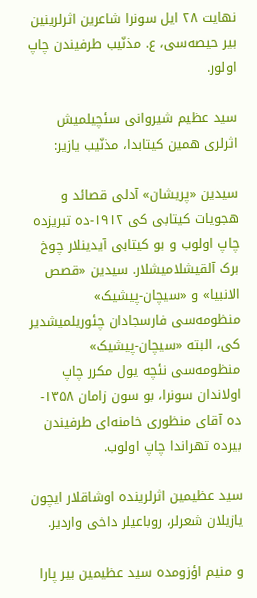نهایت ۲۸ ایل سونرا شاعرین اثرلرینین بیر حیصه‌سی، ع. مذنّیب طرفیندن چاپ اولور.

سید عظیم شیروانی سئچیلمیش اثرلری همین کیتابدا، مذنّیب یازیر:

سیدین «پریشان» آدلی قصائد و هجویات کیتابی کی ۱۹۱۲-ده تبریزده چاپ اولوب و بو کیتابی آیدینلار چوخ برک آلقیشلامیشلار. سیدین «قصص الانبیا» و «سیچان-پیشیک» منظومه‌سی فارسجادان چئوریلمیشدیر کی، البته «سیچان-پیشیک» منظومه‌سی نئچه یول مکرر چاپ اولاندان سونرا، بو سون زامان ۱۳۵۸-ده آقای منظوری خامنه‌ای طرفیندن بیرده تهراندا چاپ اولوب.

سید عظیمین اثرلرینده اوشاقلار ایچون یازیلان شعرلر، روباعیلر داخی واردیر.

و منیم اؤزومده سید عظیمین بیر پارا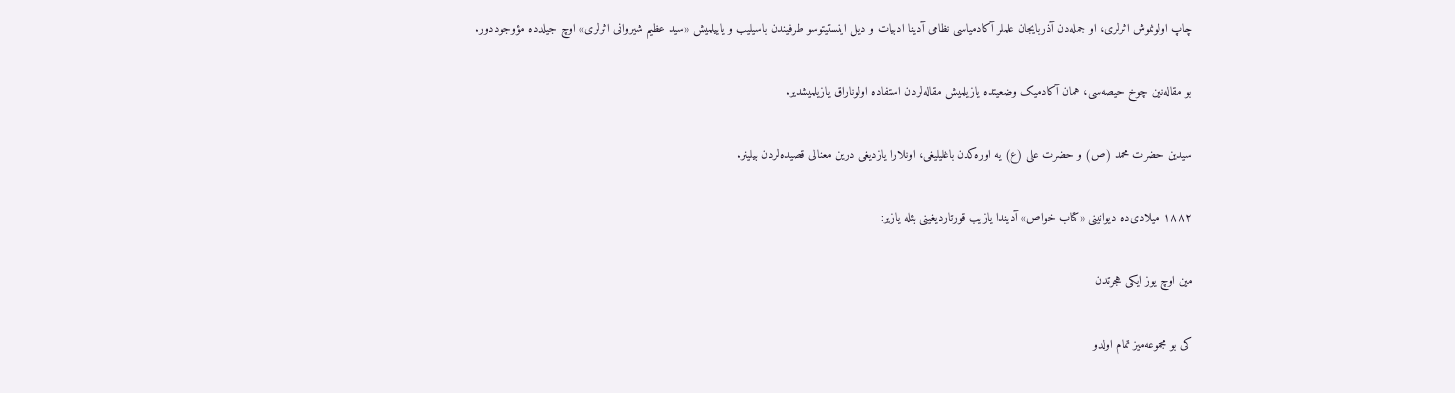چاپ اولونموش اثرلری، او جمله‌دن آذربایجان علملر آکادمیاسی نظامی آدینا ادبیات و دیل اینستیتوسو طرفیندن باسیلیب و یاییلمیش «سید عظیم شیروانی اثرلری» اوچ جیلدده مؤوجوددور.

بو مقاله‌نین چوخ حیصه‌سی، همان آکادمیک وضعیتده یازیلمیش مقاله‌لردن استفاده اولوناراق یازیلمیشدیر.

سیدین حضرت محمد (ص) و حضرت علی (ع) یه اوره‌کدن باغلیلیغی، اونلارا یازدیغی درین معنالی قصیده‌لردن بیلینر.

۱۸۸۲ میلادی‌ده دیوانینی «کتاب خواص» آدیندا یازیب قورتاردیغینی بئله یازیر:

مین اوچ یوز ایکی هجرتدن

کی بو مجموعه‌میز تمام اولدو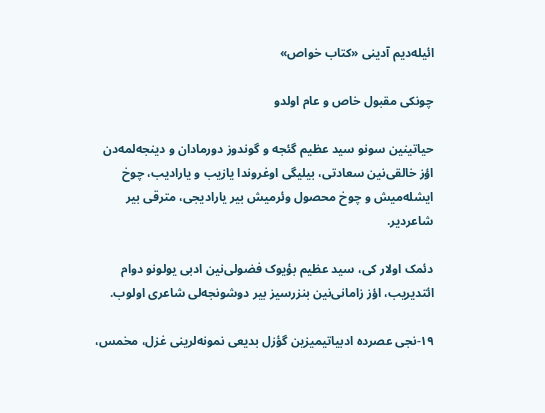ائیله‌دیم آدینی «کتاب خواص»

چونکی مقبول خاص و عام اولدو

حیاتینین سونو سید عظیم گئجه و گوندوز دورمادان و دینجه‌لمه‌دن اؤز خالقی‌نین سعادتی، بیلیگی اوغروندا یازیب و یارادیب، چوخ ایشله‌میش و چوخ محصول وئرمیش بیر یارادیجی، مترقی بیر شاعردیر.

دئمک اولار کی، سید عظیم بؤیوک فضولی‌نین ادبی یولونو دوام ائتدیریب، اؤز زامانی‌نین بنزرسیز بیر دوشونجه‌لی شاعری اولوب.

۱۹-نجی عصرده ادبیاتیمیزین گؤزل بدیعی نمونه‌لرینی غزل، مخمس،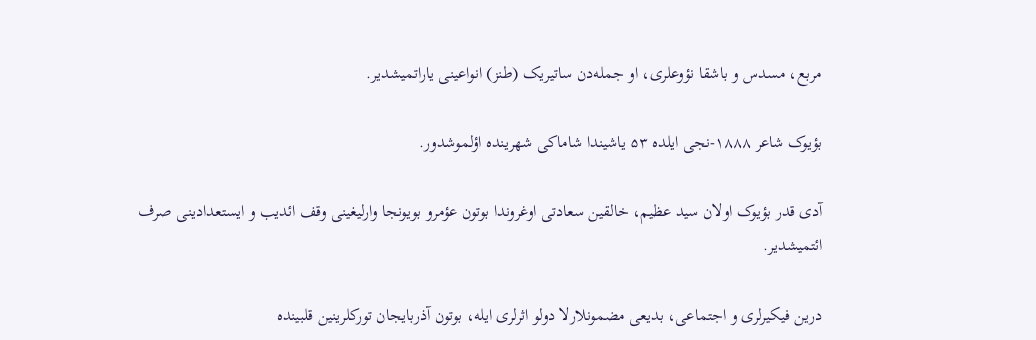مربع، مسدس و باشقا نؤوعلری، او جمله‌دن ساتیریک (طنز) انواعینی یاراتمیشدیر.

بؤیوک شاعر ۱۸۸۸-نجی ایلده ۵۳ یاشیندا شاماکی شهرینده اؤلموشدور.

آدی قدر بؤیوک اولان سید عظیم، خالقین سعادتی اوغروندا بوتون عؤمرو بویونجا وارلیغینی وقف ائدیب و ایستعدادینی صرف ائتمیشدیر.

درین فیکیرلری و اجتماعی، بدیعی مضمونلارلا دولو اثرلری ایله، بوتون آذربایجان تورکلرینین قلبینده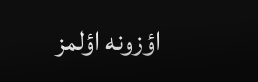اؤزونه اؤلمز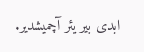ابدی بیر یئر آچمیشدیر.